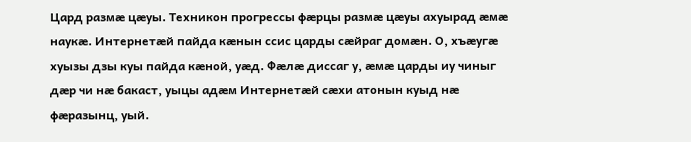Цард размæ цæуы. Техникон прогрессы фæрцы размæ цæуы ахуырад æмæ наукæ. Интернетæй пайда кæнын ссис царды сæйраг домæн. О, хъæугæ хуызы дзы куы пайда кæной, уæд. Фæлæ диссаг у, æмæ царды иу чиныг дæр чи нæ бакаст, уыцы адæм Интернетæй сæхи атонын куыд нæ фæразынц, уый.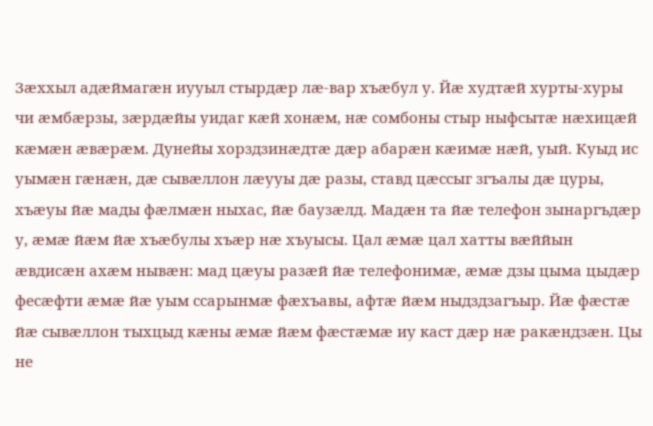Зæххыл адæймагæн иууыл стырдæр лæ-вар хъæбул у. Йæ худтæй хурты-хуры чи æмбæрзы, зæрдæйы уидаг кæй хонæм, нæ сомбоны стыр ныфсытæ нæхицæй кæмæн æвæрæм. Дунейы хорздзинæдтæ дæр абарæн кæимæ нæй, уый. Куыд ис уымæн гæнæн, дæ сывæллон лæууы дæ разы, ставд цæссыг згъалы дæ цуры, хъæуы йæ мады фæлмæн ныхас, йæ баузæлд. Мадæн та йæ телефон зынаргъдæр у, æмæ йæм йæ хъæбулы хъæр нæ хъуысы. Цал æмæ цал хатты вæййын æвдисæн ахæм нывæн: мад цæуы разæй йæ телефонимæ, æмæ дзы цыма цыдæр фесæфти æмæ йæ уым ссарынмæ фæхъавы, афтæ йæм ныдздзагъыр. Йæ фæстæ йæ сывæллон тыхцыд кæны æмæ йæм фæстæмæ иу каст дæр нæ ракæндзæн. Цы не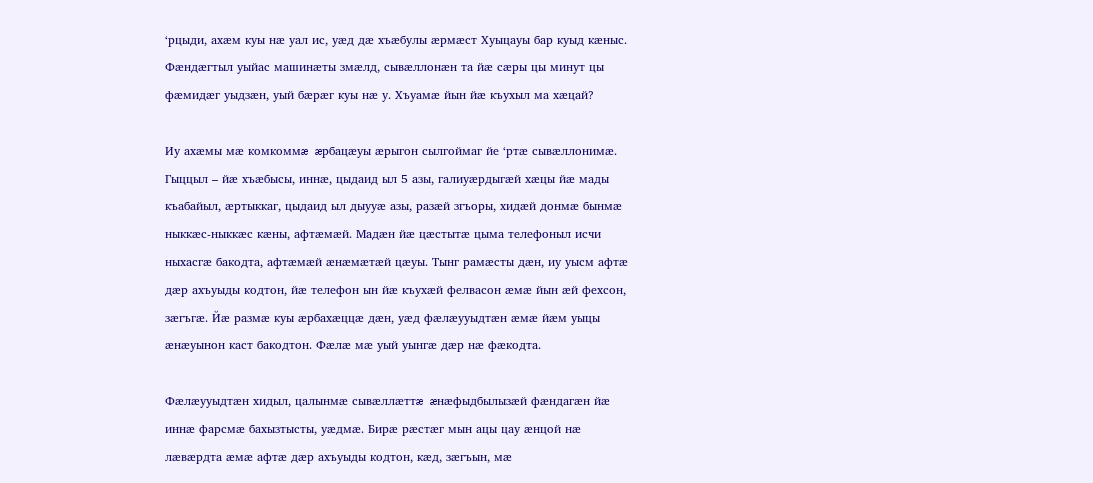‘рцыди, ахæм куы нæ уал ис, уæд дæ хъæбулы æрмæст Хуыцауы бар куыд кæныс. Фæндæгтыл уыйас машинæты змæлд, сывæллонæн та йæ сæры цы минут цы фæмидæг уыдзæн, уый бæрæг куы нæ у. Хъуамæ йын йæ къухыл ма хæцай?

Иу ахæмы мæ комкоммæ æрбацæуы æрыгон сылгоймаг йе ‘ртæ сывæллонимæ. Гыццыл – йæ хъæбысы, иннæ, цыдаид ыл 5 азы, галиуæрдыгæй хæцы йæ мады къабайыл, æртыккаг, цыдаид ыл дыууæ азы, разæй згъоры, хидæй донмæ бынмæ ныккæс-ныккæс кæны, афтæмæй. Мадæн йæ цæстытæ цыма телефоныл исчи ныхасгæ бакодта, афтæмæй æнæмæтæй цæуы. Тынг рамæсты дæн, иу уысм афтæ дæр ахъуыды кодтон, йæ телефон ын йæ къухæй фелвасон æмæ йын æй фехсон, зæгъгæ. Йæ размæ куы æрбахæццæ дæн, уæд фæлæууыдтæн æмæ йæм уыцы æнæуынон каст бакодтон. Фæлæ мæ уый уынгæ дæр нæ фæкодта.

Фæлæууыдтæн хидыл, цалынмæ сывæллæттæ æнæфыдбылызæй фæндагæн йæ иннæ фарсмæ бахызтысты, уæдмæ. Бирæ рæстæг мын ацы цау æнцой нæ лæвæрдта æмæ афтæ дæр ахъуыды кодтон, кæд, зæгъын, мæ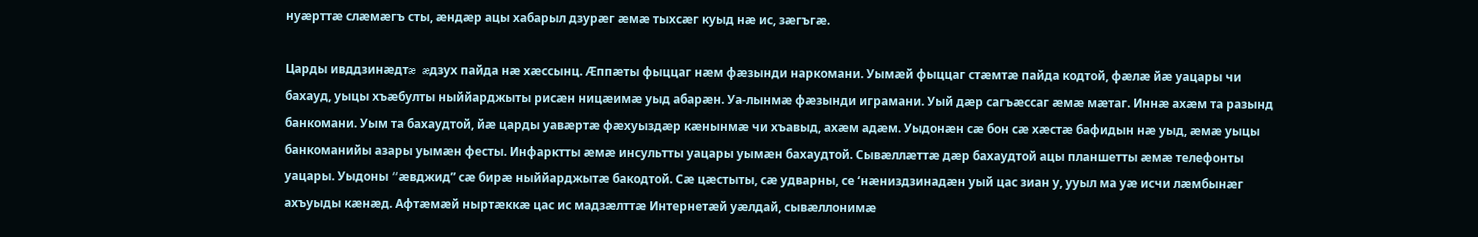нуæрттæ слæмæгъ сты, æндæр ацы хабарыл дзурæг æмæ тыхсæг куыд нæ ис, зæгъгæ.

Царды ивддзинæдтæ æдзух пайда нæ хæссынц. Æппæты фыццаг нæм фæзынди наркомани. Уымæй фыццаг стæмтæ пайда кодтой, фæлæ йæ уацары чи бахауд, уыцы хъæбулты ныййарджыты рисæн ницæимæ уыд абарæн. Уа-лынмæ фæзынди играмани. Уый дæр сагъæссаг æмæ мæтаг. Иннæ ахæм та разынд банкомани. Уым та бахаудтой, йæ царды уавæртæ фæхуыздæр кæнынмæ чи хъавыд, ахæм адæм. Уыдонæн сæ бон сæ хæстæ бафидын нæ уыд, æмæ уыцы банкоманийы азары уымæн фесты. Инфарктты æмæ инсультты уацары уымæн бахаудтой. Сывæллæттæ дæр бахаудтой ацы планшетты æмæ телефонты уацары. Уыдоны “æвджид” сæ бирæ ныййарджытæ бакодтой. Сæ цæстыты, сæ удварны, се ‘нæниздзинадæн уый цас зиан у, ууыл ма уæ исчи лæмбынæг ахъуыды кæнæд. Афтæмæй ныртæккæ цас ис мадзæлттæ Интернетæй уæлдай, сывæллонимæ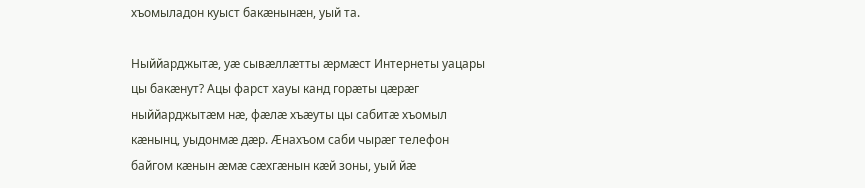хъомыладон куыст бакæнынæн, уый та.

Ныййарджытæ, уæ сывæллæтты æрмæст Интернеты уацары цы бакæнут? Ацы фарст хауы канд горæты цæрæг ныййарджытæм нæ, фæлæ хъæуты цы сабитæ хъомыл кæнынц, уыдонмæ дæр. Æнахъом саби чырæг телефон байгом кæнын æмæ сæхгæнын кæй зоны, уый йæ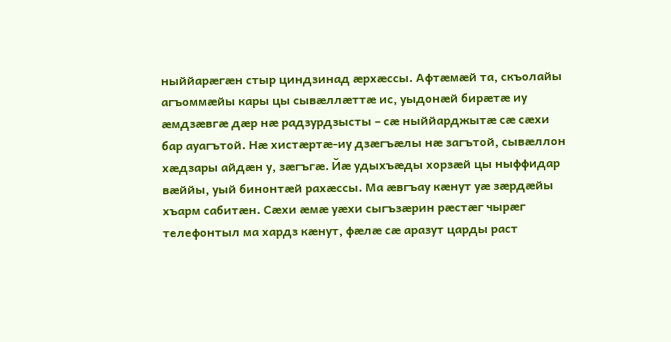ныййарæгæн стыр циндзинад æрхæссы. Афтæмæй та, скъолайы агъоммæйы кары цы сывæллæттæ ис, уыдонæй бирæтæ иу æмдзæвгæ дæр нæ радзурдзысты – сæ ныййарджытæ сæ сæхи бар ауагътой. Нæ хистæртæ-иу дзæгъæлы нæ загътой, сывæллон хæдзары айдæн у, зæгъгæ. Йæ удыхъæды хорзæй цы ныффидар вæййы, уый бинонтæй рахæссы. Ма æвгъау кæнут уæ зæрдæйы хъарм сабитæн. Сæхи æмæ уæхи сыгъзæрин рæстæг чырæг телефонтыл ма хардз кæнут, фæлæ сæ аразут царды раст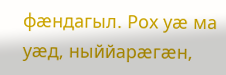фæндагыл. Рох уæ ма уæд, ныййарæгæн,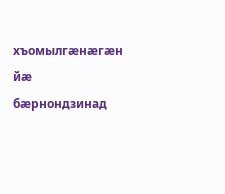хъомылгæнæгæн йæ бæрнондзинад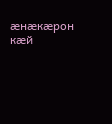æнæкæрон кæй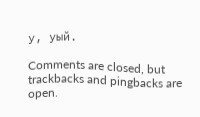у, уый.

Comments are closed, but trackbacks and pingbacks are open.